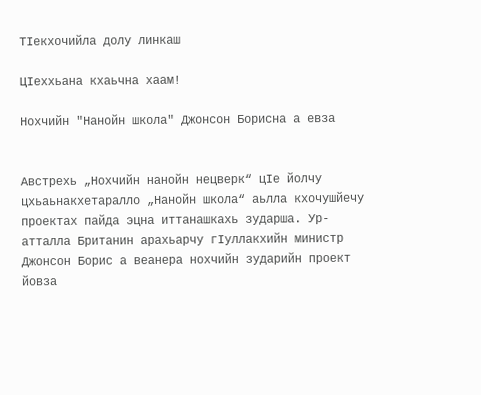ТIекхочийла долу линкаш

ЦIеххьана кхаьчна хаам!

Нохчийн "Нанойн школа" Джонсон Борисна а евза


Австрехь „Нохчийн нанойн нецверк“ цIе йолчу цхьаьнакхетаралло „Нанойн школа“ аьлла кхочушйечу проектах пайда эцна иттанашкахь зударша. Ур-атталла Британин арахьарчу гIуллакхийн министр Джонсон Борис а веанера нохчийн зударийн проект йовза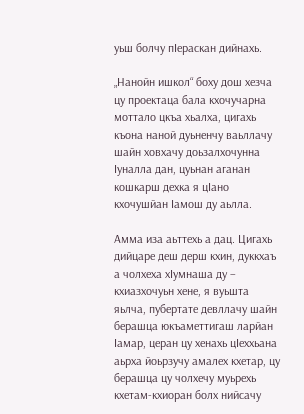уьш болчу пIераскан дийнахь.

„Нанойн ишкол“ боху дош хезча цу проектаца бала кхочучарна моттало цкъа хьалха, цигахь къона наной дуьненчу ваьллачу шайн ховхачу доьзалхочунна Iуналла дан, цуьнан аганан кошкарш дехка я цIано кхочушйан Iамош ду аьлла.

Амма иза аьттехь а дац. Цигахь дийцаре деш дерш кхин, дуккхаъ а чолхеха хIумнаша ду – кхиазхочуьн хене, я вуьшта яьлча, пубертате девллачу шайн берашца юкъаметтигаш ларйан Iамар, церан цу хенахь цIеххьана аьрха йоьрзучу амалех кхетар, цу берашца цу чолхечу муьрехь кхетам-кхиоран болх нийсачу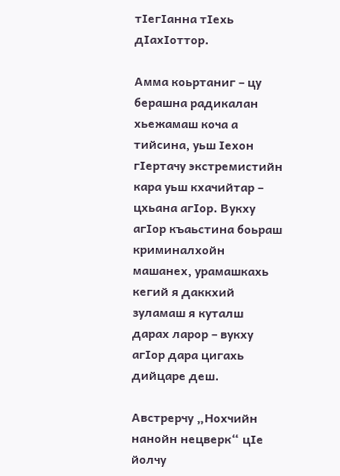тIегIанна тIехь дIахIоттор.

Амма коьртаниг – цу берашна радикалан хьежамаш коча а тийсина, уьш Iехон гIертачу экстремистийн кара уьш кхачийтар – цхьана агIор. Вукху агIор къаьстина боьраш криминалхойн машанех, урамашкахь кегий я даккхий зуламаш я куталш дарах ларор – вукху агIор дара цигахь дийцаре деш.

Австрерчу „Нохчийн нанойн нецверк“ цIе йолчу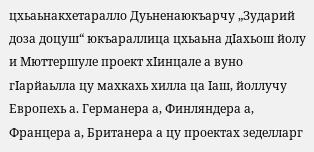цхьаьнакхетаралло Дуьненаюкъарчу „Зударий доза доцуш“ юкъараллица цхьаьна дIахьош йолу и Мюттершуле проект хIинцале а вуно гIарйаьлла цу махкахь хилла ца Iаш, йоллучу Европехь а. Германера а, Финляндера а, Францера а, Британера а цу проектах зеделларг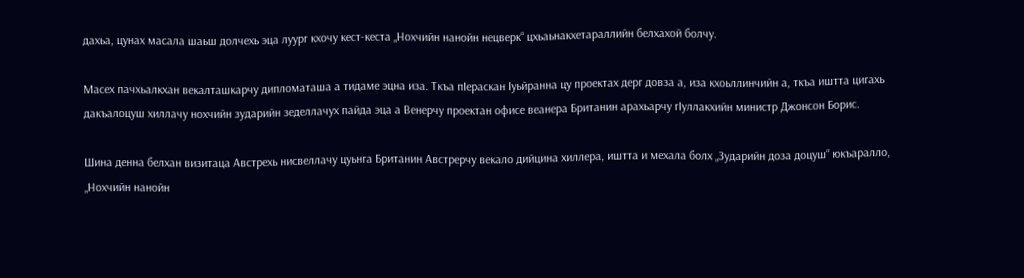дахьа, цунах масала шаьш долчехь эца луург кхочу кест-кеста „Нохчийн нанойн нецверк“ цхьаьнакхетараллийн белхахой болчу.

Масех пачхьалкхан векалташкарчу дипломаташа а тидаме эцна иза. Ткъа пIераскан Iуьйранна цу проектах дерг довза а, иза кхоьллинчийн а, ткъа иштта цигахь дакъалоцуш хиллачу нохчийн зударийн зеделлачух пайда эца а Венерчу проектан офисе веанера Британин арахьарчу гIуллакхийн министр Джонсон Борис.

Шина денна белхан визитаца Австрехь нисвеллачу цуьнга Британин Австрерчу векало дийцина хиллера, иштта и мехала болх „Зударийн доза доцуш“ юкъаралло, „Нохчийн нанойн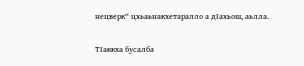нецверк“ цхьаьнакхетаралло а дIахьош, аьлла.

ТIаккха бусалба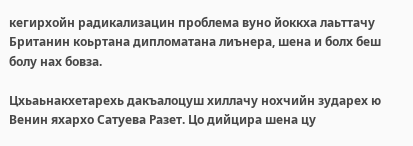кегирхойн радикализацин проблема вуно йоккха лаьттачу Британин коьртана дипломатана лиънера, шена и болх беш болу нах бовза.

Цхьаьнакхетарехь дакъалоцуш хиллачу нохчийн зударех ю Венин яхархо Сатуева Разет. Цо дийцира шена цу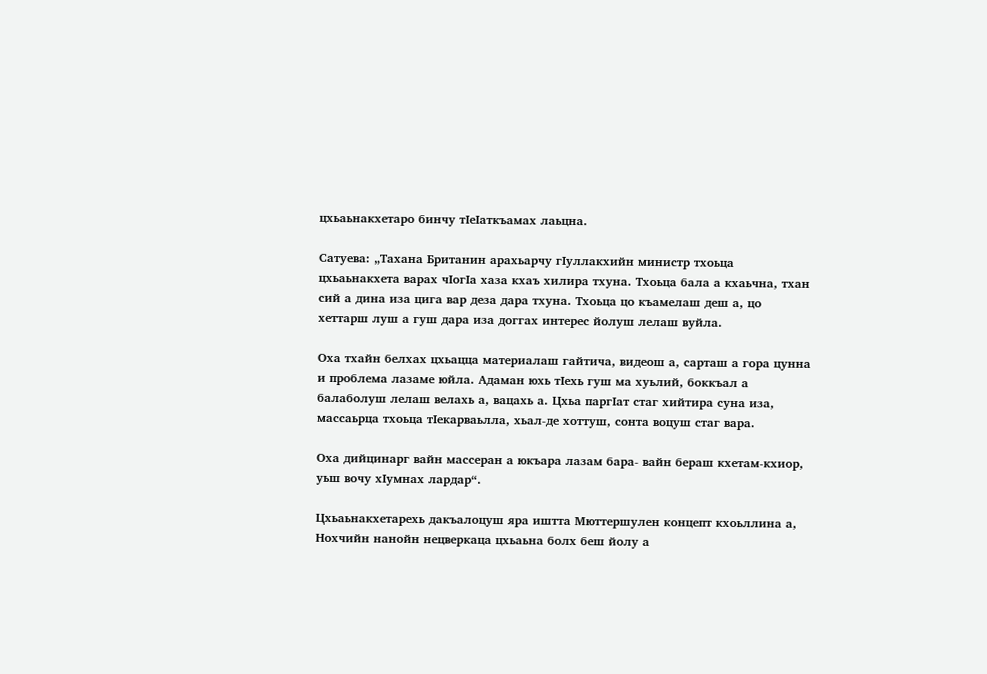цхьаьнакхетаро бинчу тIеIаткъамах лаьцна.

Сатуева: „Тахана Британин арахьарчу гIуллакхийн министр тхоьца цхьаьнакхета варах чIогIа хаза кхаъ хилира тхуна. Тхоьца бала а кхаьчна, тхан сий а дина иза цига вар деза дара тхуна. Тхоьца цо къамелаш деш а, цо хеттарш луш а гуш дара иза доггах интерес йолуш лелаш вуйла.

Оха тхайн белхах цхьацца материалаш гайтича, видеош а, сарташ а гора цунна и проблема лазаме юйла. Адаман юхь тIехь гуш ма хуьлий, боккъал а балаболуш лелаш велахь а, вацахь а. Цхьа паргIат стаг хийтира суна иза, массаьрца тхоьца тIекарваьлла, хьал-де хоттуш, сонта воцуш стаг вара.

Оха дийцинарг вайн массеран а юкъара лазам бара- вайн бераш кхетам-кхиор, уьш вочу хIумнах лардар“.

Цхьаьнакхетарехь дакъалоцуш яра иштта Мюттершулен концепт кхоьллина а, Нохчийн нанойн нецверкаца цхьаьна болх беш йолу а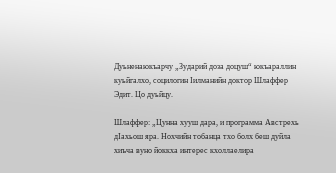Дуьненаюкъарчу „Зударий доза доцуш“ юкъараллин куьйгалхо, социлогин Iилманийн доктор Шлаффер Эдит. Цо дуьйцу.

Шлаффер: „Цунна хууш дара, и программа Австрехь дIахьош яра. Нохчийн тобанца тхо болх беш дуйла хиъча вуно йоккха интерес кхоллаелира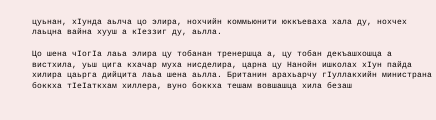цуьнан, хIунда аьлча цо элира, нохчийн коммьюнити юккъеваха хала ду, нохчех лаьцна вайна хууш а кIеззиг ду, аьлла.

Цо шена чIогIа лаьа элира цу тобанан тренершца а, цу тобан декъашхошца а вистхила, уьш цига кхачар муха нисделира, царна цу Нанойн ишколах хIун пайда хилира цаьрга дийцита лаьа шена аьлла. Британин арахьарчу гIуллакхийн министрана боккха тIеIаткхам хиллера, вуно боккха тешам вовшашца хила безаш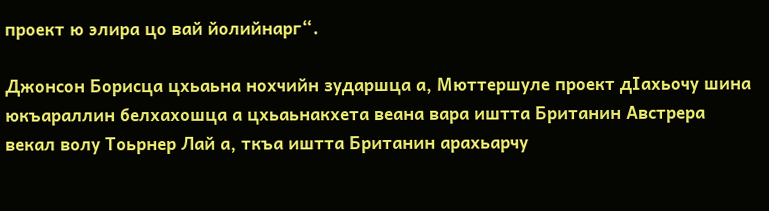проект ю элира цо вай йолийнарг“.

Джонсон Борисца цхьаьна нохчийн зударшца а, Мюттершуле проект дIахьочу шина юкъараллин белхахошца а цхьаьнакхета веана вара иштта Британин Австрера векал волу Тоьрнер Лай а, ткъа иштта Британин арахьарчу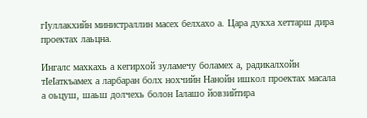гIуллакхийн министраллин масех белхахо а. Цара дукха хеттарш дира проектах лаьцна.

Ингалс махкахь а кегирхой зуламечу боламех а, радикалхойн тIеIаткъамех а ларбаран болх нохчийн Нанойн ишкол проектах масала а оьцуш, шаьш долчехь болон Iалашо йовзийтира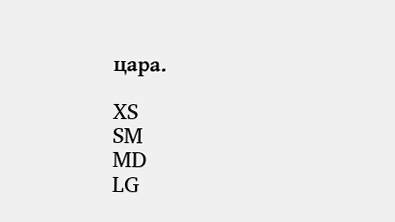цара.

XS
SM
MD
LG